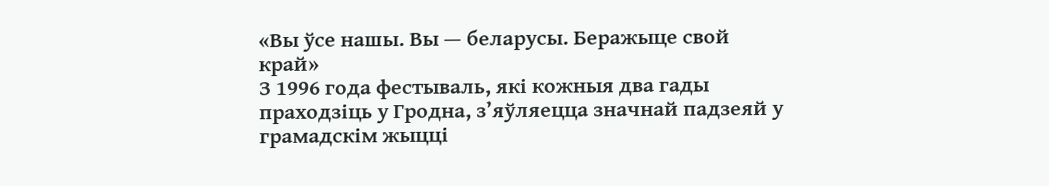«Вы ўсе нашы. Вы — беларусы. Беражыце свой край»
З 1996 года фестываль, які кожныя два гады праходзіць у Гродна, з’яўляецца значнай падзеяй у грамадскім жыцці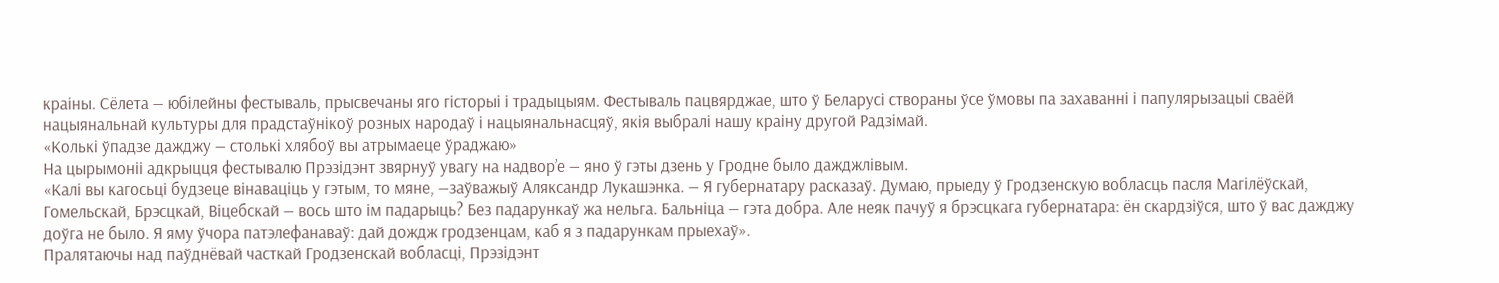краіны. Сёлета — юбілейны фестываль, прысвечаны яго гісторыі і традыцыям. Фестываль пацвярджае, што ў Беларусі створаны ўсе ўмовы па захаванні і папулярызацыі сваёй нацыянальнай культуры для прадстаўнікоў розных народаў і нацыянальнасцяў, якія выбралі нашу краіну другой Радзімай.
«Колькі ўпадзе дажджу — столькі хлябоў вы атрымаеце ўраджаю»
На цырымоніі адкрыцця фестывалю Прэзідэнт звярнуў увагу на надвор’е — яно ў гэты дзень у Гродне было дажджлівым.
«Калі вы кагосьці будзеце вінаваціць у гэтым, то мяне, —заўважыў Аляксандр Лукашэнка. — Я губернатару расказаў. Думаю, прыеду ў Гродзенскую вобласць пасля Магілёўскай, Гомельскай, Брэсцкай, Віцебскай — вось што ім падарыць? Без падарункаў жа нельга. Бальніца — гэта добра. Але неяк пачуў я брэсцкага губернатара: ён скардзіўся, што ў вас дажджу доўга не было. Я яму ўчора патэлефанаваў: дай дождж гродзенцам, каб я з падарункам прыехаў».
Пралятаючы над паўднёвай часткай Гродзенскай вобласці, Прэзідэнт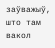заўважыў, што там вакол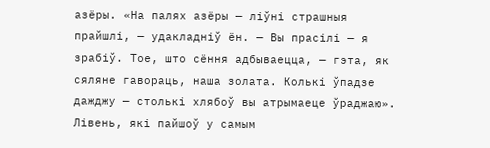азёры. «На палях азёры — ліўні страшныя прайшлі, — удакладніў ён. — Вы прасілі — я зрабіў. Тое, што сёння адбываецца, — гэта, як сяляне гавораць, наша золата. Колькі ўпадзе дажджу — столькі хлябоў вы атрымаеце ўраджаю».
Лівень, які пайшоў у самым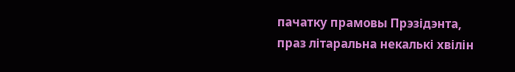пачатку прамовы Прэзідэнта, праз літаральна некалькі хвілін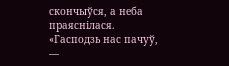скончыўся, а неба праяснілася. «Гасподзь нас пачуў, —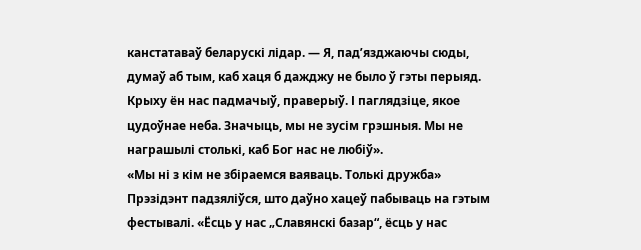канстатаваў беларускі лідар. — Я, пад’язджаючы сюды, думаў аб тым, каб хаця б дажджу не было ў гэты перыяд. Крыху ён нас падмачыў, праверыў. І паглядзіце, якое цудоўнае неба. Значыць, мы не зусім грэшныя. Мы не награшылі столькі, каб Бог нас не любіў».
«Мы ні з кім не збіраемся ваяваць. Толькі дружба»
Прэзідэнт падзяліўся, што даўно хацеў пабываць на гэтым фестывалі. «Ёсць у нас „Славянскі базар“, ёсць у нас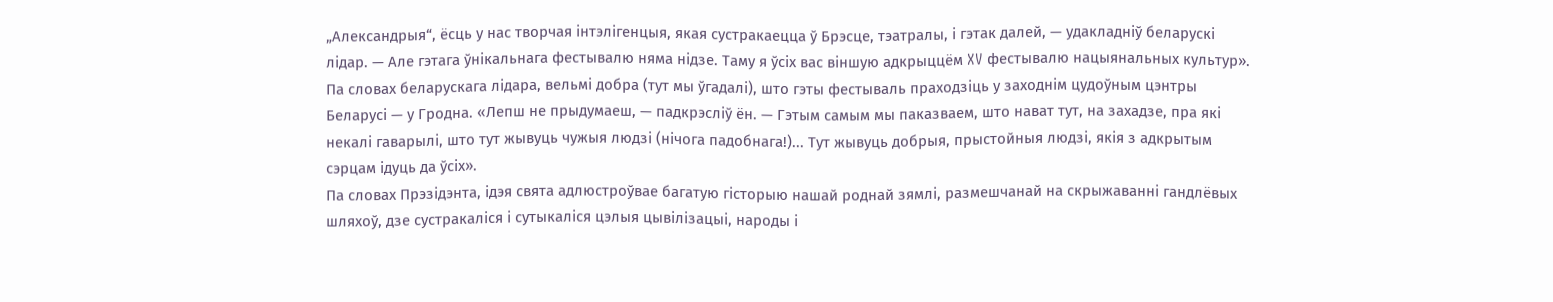„Александрыя“, ёсць у нас творчая інтэлігенцыя, якая сустракаецца ў Брэсце, тэатралы, і гэтак далей, — удакладніў беларускі лідар. — Але гэтага ўнікальнага фестывалю няма нідзе. Таму я ўсіх вас віншую адкрыццём XV фестывалю нацыянальных культур».
Па словах беларускага лідара, вельмі добра (тут мы ўгадалі), што гэты фестываль праходзіць у заходнім цудоўным цэнтры Беларусі — у Гродна. «Лепш не прыдумаеш, — падкрэсліў ён. — Гэтым самым мы паказваем, што нават тут, на захадзе, пра які некалі гаварылі, што тут жывуць чужыя людзі (нічога падобнага!)... Тут жывуць добрыя, прыстойныя людзі, якія з адкрытым сэрцам ідуць да ўсіх».
Па словах Прэзідэнта, ідэя свята адлюстроўвае багатую гісторыю нашай роднай зямлі, размешчанай на скрыжаванні гандлёвых шляхоў, дзе сустракаліся і сутыкаліся цэлыя цывілізацыі, народы і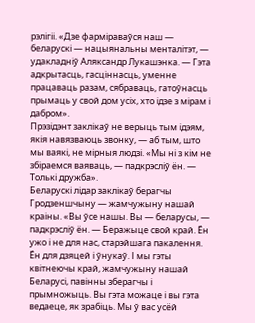рэлігіі. «Дзе фарміраваўся наш — беларускі — нацыянальны менталітэт, — удакладніў Аляксандр Лукашэнка. — Гэта адкрытасць, гасціннасць, уменне працаваць разам, сябраваць, гатоўнасць прымаць у свой дом усіх, хто ідзе з мірам і дабром».
Прэзідэнт заклікаў не верыць тым ідэям, якія навязваюць звонку, — аб тым, што мы ваякі, не мірныя людзі. «Мы ні з кім не збіраемся ваяваць, — падкрэсліў ён. — Толькі дружба».
Беларускі лідар заклікаў берагчы Гродзеншчыну — жамчужыну нашай краіны. «Вы ўсе нашы. Вы — беларусы, — падкрэсліў ён. — Беражыце свой край. Ён ужо і не для нас, старэйшага пакалення. Ён для дзяцей і ўнукаў. І мы гэты квітнеючы край, жамчужыну нашай Беларусі, павінны зберагчы і прымножыць. Вы гэта можаце і вы гэта ведаеце, як зрабіць. Мы ў вас усёй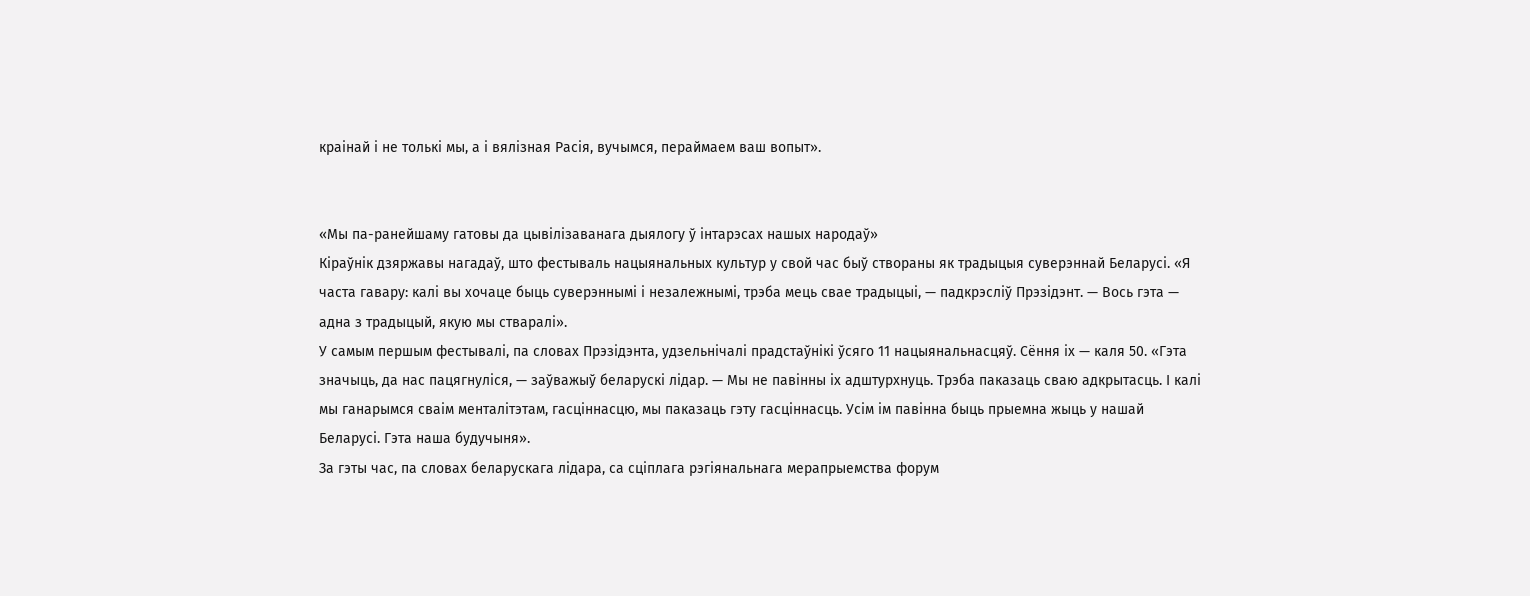краінай і не толькі мы, а і вялізная Расія, вучымся, пераймаем ваш вопыт».


«Мы па-ранейшаму гатовы да цывілізаванага дыялогу ў інтарэсах нашых народаў»
Кіраўнік дзяржавы нагадаў, што фестываль нацыянальных культур у свой час быў створаны як традыцыя суверэннай Беларусі. «Я часта гавару: калі вы хочаце быць суверэннымі і незалежнымі, трэба мець свае традыцыі, — падкрэсліў Прэзідэнт. — Вось гэта — адна з традыцый, якую мы стваралі».
У самым першым фестывалі, па словах Прэзідэнта, удзельнічалі прадстаўнікі ўсяго 11 нацыянальнасцяў. Сёння іх — каля 50. «Гэта значыць, да нас пацягнуліся, — заўважыў беларускі лідар. — Мы не павінны іх адштурхнуць. Трэба паказаць сваю адкрытасць. І калі мы ганарымся сваім менталітэтам, гасціннасцю, мы паказаць гэту гасціннасць. Усім ім павінна быць прыемна жыць у нашай Беларусі. Гэта наша будучыня».
За гэты час, па словах беларускага лідара, са сціплага рэгіянальнага мерапрыемства форум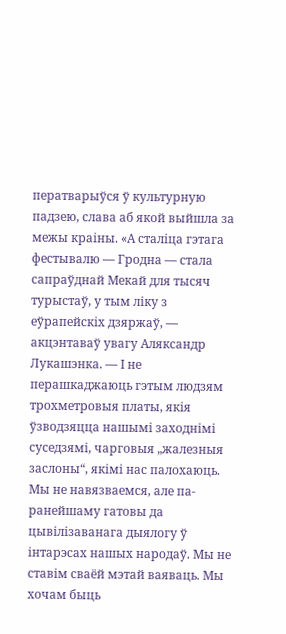ператварыўся ў культурную падзею, слава аб якой выйшла за межы краіны. «А сталіца гэтага фестывалю — Гродна — стала сапраўднай Мекай для тысяч турыстаў, у тым ліку з еўрапейскіх дзяржаў, — акцэнтаваў увагу Аляксандр Лукашэнка. — І не перашкаджаюць гэтым людзям трохметровыя платы, якія ўзводзяцца нашымі заходнімі суседзямі, чарговыя „жалезныя заслоны“, якімі нас палохаюць. Мы не навязваемся, але па-ранейшаму гатовы да цывілізаванага дыялогу ў інтарэсах нашых народаў. Мы не ставім сваёй мэтай ваяваць. Мы хочам быць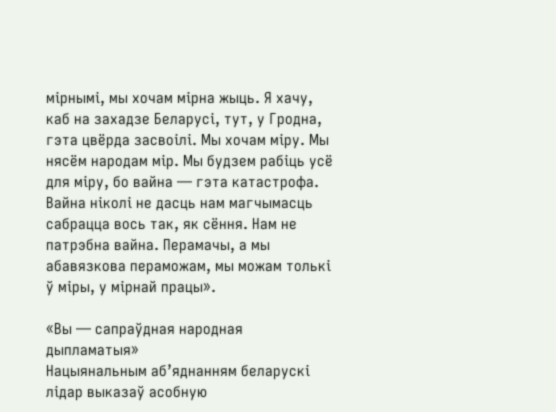мірнымі, мы хочам мірна жыць. Я хачу, каб на захадзе Беларусі, тут, у Гродна, гэта цвёрда засвоілі. Мы хочам міру. Мы нясём народам мір. Мы будзем рабіць усё для міру, бо вайна — гэта катастрофа. Вайна ніколі не дасць нам магчымасць сабрацца вось так, як сёння. Нам не патрэбна вайна. Перамачы, а мы абавязкова пераможам, мы можам толькі ў міры, у мірнай працы».

«Вы — сапраўдная народная дыпламатыя»
Нацыянальным аб’яднанням беларускі лідар выказаў асобную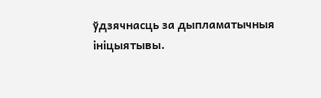ўдзячнасць за дыпламатычныя ініцыятывы.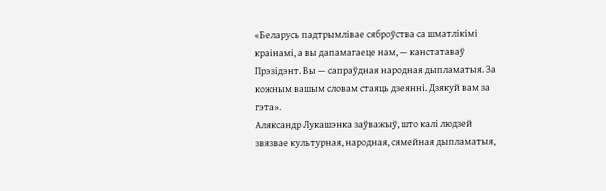«Беларусь падтрымлівае сяброўства са шматлікімі краінамі, а вы дапамагаеце нам, — канстатаваў Прэзідэнт. Вы — сапраўдная народная дыпламатыя. За кожным вашым словам стаяць дзеянні. Дзякуй вам за гэта».
Аляксандр Лукашэнка заўважыў, што калі людзей звязвае культурная, народная, сямейная дыпламатыя,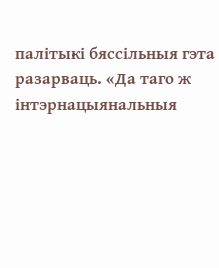палітыкі бяссільныя гэта разарваць. «Да таго ж інтэрнацыянальныя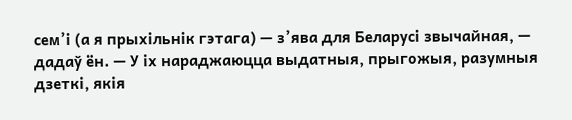сем’і (а я прыхільнік гэтага) — з’ява для Беларусі звычайная, — дадаў ён. — У іх нараджаюцца выдатныя, прыгожыя, разумныя дзеткі, якія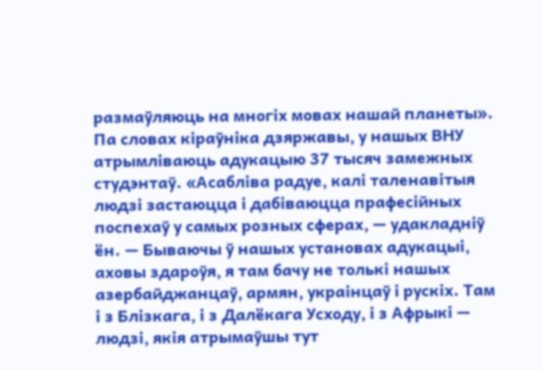размаўляюць на многіх мовах нашай планеты».
Па словах кіраўніка дзяржавы, у нашых ВНУ атрымліваюць адукацыю 37 тысяч замежных студэнтаў. «Асабліва радуе, калі таленавітыя людзі застаюцца і дабіваюцца прафесійных поспехаў у самых розных сферах, — удакладніў ён. — Бываючы ў нашых установах адукацыі, аховы здароўя, я там бачу не толькі нашых азербайджанцаў, армян, украінцаў і рускіх. Там і з Блізкага, і з Далёкага Усходу, і з Афрыкі — людзі, якія атрымаўшы тут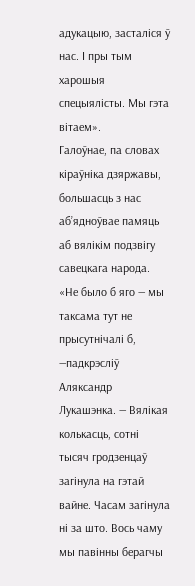адукацыю, засталіся ў нас. І пры тым харошыя спецыялісты. Мы гэта вітаем».
Галоўнае, па словах кіраўніка дзяржавы, большасць з нас аб’ядноўвае памяць аб вялікім подзвігу савецкага народа. «Не было б яго — мы таксама тут не прысутнічалі б, —падкрэсліў Аляксандр Лукашэнка. — Вялікая колькасць, сотні тысяч гродзенцаў загінула на гэтай вайне. Часам загінула ні за што. Вось чаму мы павінны берагчы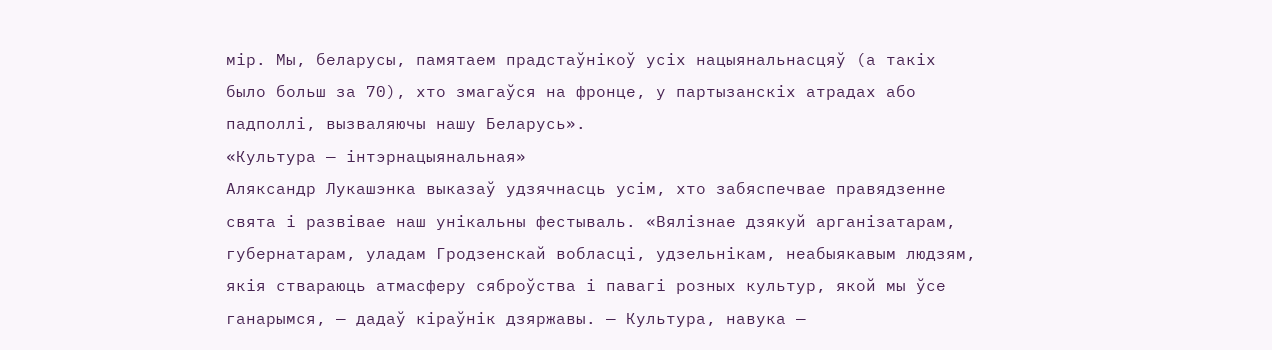мір. Мы, беларусы, памятаем прадстаўнікоў усіх нацыянальнасцяў (а такіх было больш за 70), хто змагаўся на фронце, у партызанскіх атрадах або падполлі, вызваляючы нашу Беларусь».
«Культура — інтэрнацыянальная»
Аляксандр Лукашэнка выказаў удзячнасць усім, хто забяспечвае правядзенне свята і развівае наш унікальны фестываль. «Вялізнае дзякуй арганізатарам, губернатарам, уладам Гродзенскай вобласці, удзельнікам, неабыякавым людзям, якія ствараюць атмасферу сяброўства і павагі розных культур, якой мы ўсе ганарымся, — дадаў кіраўнік дзяржавы. — Культура, навука —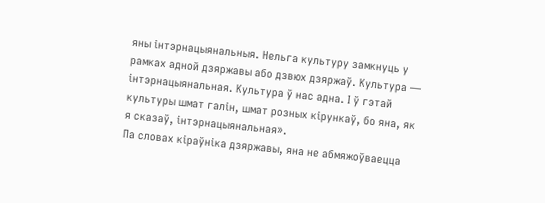яны інтэрнацыянальныя. Нельга культуру замкнуць у рамках адной дзяржавы або дзвюх дзяржаў. Культура — інтэрнацыянальная. Культура ў нас адна. І ў гэтай культуры шмат галін, шмат розных кірункаў, бо яна, як я сказаў, інтэрнацыянальная».
Па словах кіраўніка дзяржавы, яна не абмяжоўваецца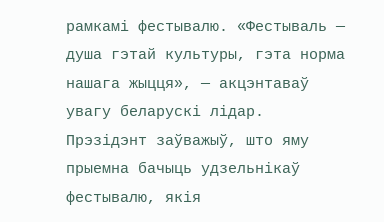рамкамі фестывалю. «Фестываль — душа гэтай культуры, гэта норма нашага жыцця», — акцэнтаваў увагу беларускі лідар.
Прэзідэнт заўважыў, што яму прыемна бачыць удзельнікаў фестывалю, якія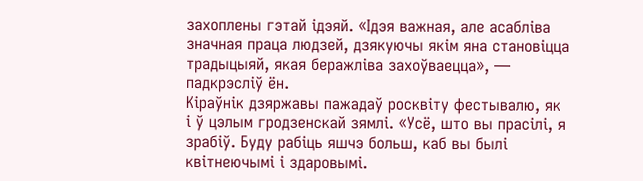захоплены гэтай ідэяй. «Ідэя важная, але асабліва значная праца людзей, дзякуючы якім яна становіцца традыцыяй, якая беражліва захоўваецца», — падкрэсліў ён.
Кіраўнік дзяржавы пажадаў росквіту фестывалю, як і ў цэлым гродзенскай зямлі. «Усё, што вы прасілі, я зрабіў. Буду рабіць яшчэ больш, каб вы былі квітнеючымі і здаровымі.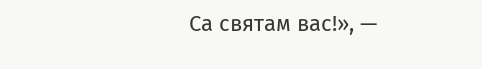Са святам вас!», —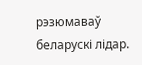рэзюмаваў беларускі лідар.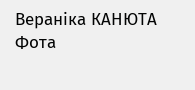Вераніка КАНЮТА
Фота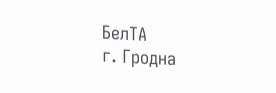БелТА
г. Гродна